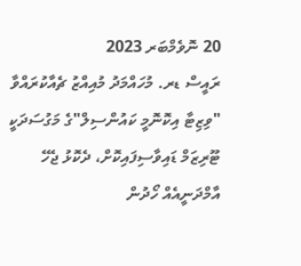20 ނޮވެމްބަރ 2023
ރައީސް ޑރ. މުހައްމަދު މުއިއްޒު ޗެއާކުރައްވާ "ވިޒިޓާ އިކޮނޮމީ ކައުންސިލް"ގެ މަގުސަދަކީ ޓޫރިޒަމް ޑައިވާސިފައިކޮށް، ދެކޮޅު ޖެހޭ އާމްދަނީއެއް ހޯދުން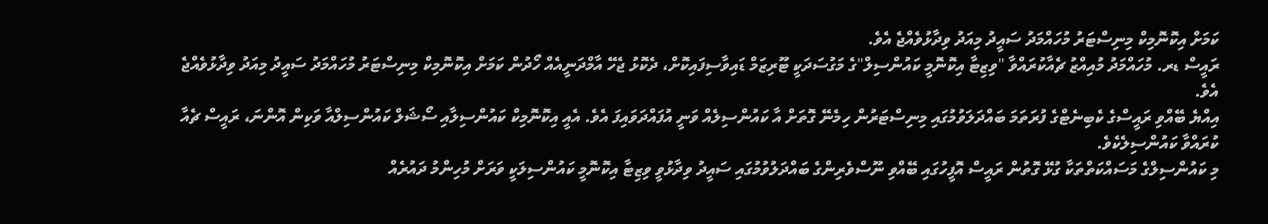ކަމަށް އިކޮނޮމިކް މިނިސްޓަރު މުހައްމަދު ސައީދު މިއަދު ވިދާޅުވެއްޖެ އެވެ.
ރައީސް ޑރ. މުހައްމަދު މުއިއްޒު ޗެއާކުރައްވާ "ވިޒިޓާ އިކޮނޮމީ ކައުންސިލް"ގެ މަގުސަދަކީ ޓޫރިޒަމް ޑައިވާސިފައިކޮށް، ދެކޮޅު ޖެހޭ އާމްދަނީއެއް ހޯދުން ކަމަށް އިކޮނޮމިކް މިނިސްޓަރު މުހައްމަދު ސައީދު މިއަދު ވިދާޅުވެއްޖެ އެވެ.
އިއްޔެ ބޭއްވި ރައީސްގެ ކެބިނެޓްގެ ފުރަތަމަ ބައްދަލަވުމުގައި މިނިސްޓަރުން ހިމެނޭ ގޮތަށް އާ ކައުންސިލެއް ވަނީ އުފައްދަވައިފަ އެވެ. އެއީ އިކޮނޮމިކް ކައުންސިލާއި ސޯޝަލް ކައުންސިލްއާ ވަކިން އޮންނަ، ރައީސް ޗެއާ ކުރައްވާ ކައުންސިލެކެވެ.
މި ކައުންސިލްގެ މަސައްކަތްތަކާ ގުޅޭ ގޮތުން ރައީސް އޮފީހުގައި ބޭއްވި ނޫސްވެރިންގެ ބައްދަލުވުމުގައި ސައީދު ވިދާޅުވީ ވިޒިޓާ އިކޮނޮމީ ކައުންސިލަކީ ވަރަށް މުހިންމު ދައުރެއް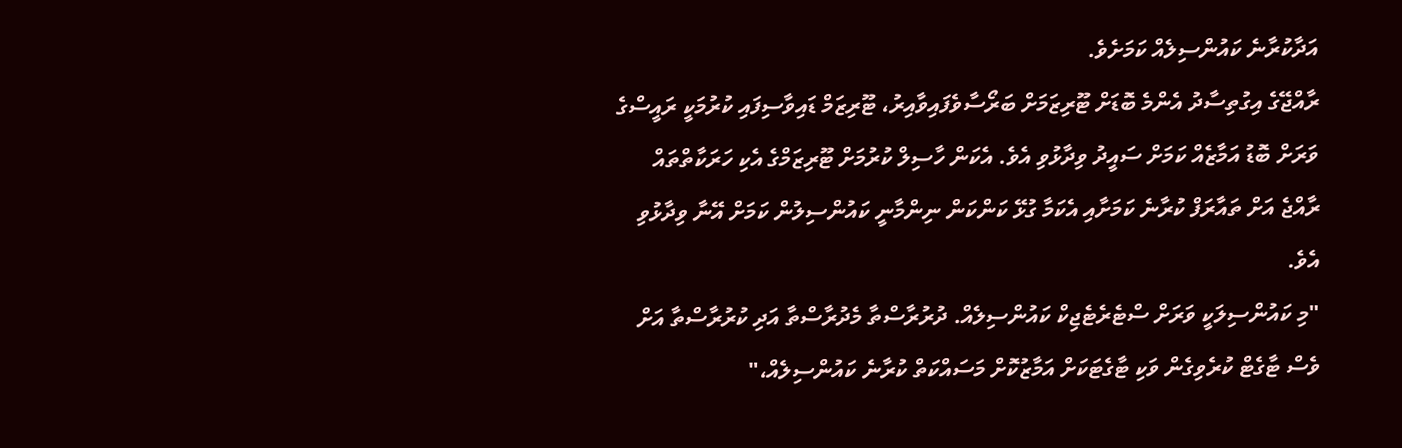އަދާކުރާނެ ކައުންސިލެއް ކަމަށެވެ.
ރާއްޖޭގެ އިގުތިސާދު އެންމެ ބޮޑަށް ޓޫރިޒަމަށް ބަރޯސާވެފައިވާއިރު، ޓޫރިޒަމް ޑައިވާސިފައި ކުރުމަކީ ރައީސްގެ ވަރަށް ބޮޑު އަމާޒެއް ކަމަށް ސައީދު ވިދާޅުވި އެވެ. އެކަން ހާސިލް ކުރުމަށް ޓޫރިޒަމްގެ އެކި ހަރަކާތްތައް ރާއްޖެ އަށް ތައާރަފް ކުރާނެ ކަމަށާއި އެކަމާ ގުޅޭ ކަންކަން ނިންމާނީ ކައުންސިލުން ކަމަށް އޭނާ ވިދާޅުވި އެވެ.
"މި ކައުންސިލަކީ ވަރަށް ސްޓެރެޓެޖިކް ކައުންސިލެއް. ދުރުރާސްތާ މެދުރާސްތާ އަދި ކުރުރާސްތާ އަށް ވެސް ޓާގެޓް ކުރެވިގެން ވަކި ޓާގެޓަކަށް އަމާޒުކޮށް މަސައްކަތް ކުރާނެ ކައުންސިލެއް،"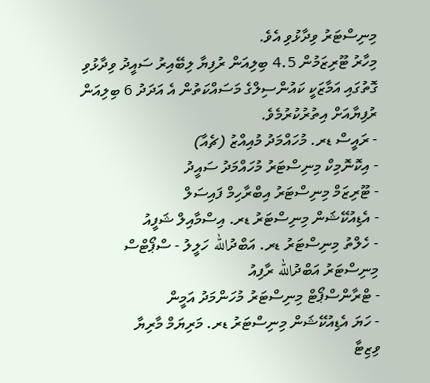މިނިސްޓަރު ވިދާޅުވި އެވެ.
މިހާރު ޓޫރިޒަމުން 4.5 ބިލިއަން ރުފިޔާ ލިބޭއިރު ސައީދު ވިދާޅުވި ގޮތުގައި އަމާޒަކީ ކައުންސިލްގެ މަސައްކަތުން އެ އަދަދު 6 ބިލިއަން ރުފިޔާއަށް އިތުރުކުރުމެވެ.
- ރައީސް ޑރ. މުހައްމަދު މުއިއްޒު (ޗެއާ)
- އިކޮނޮމިކް މިނިސްޓަރު މުހައްމަދު ސައީދު
- ޓޫރިޒަމް މިނިސްޓަރު އިބްރާހިމް ފައިސަލް
- އެޑިއުކޭޝަން މިނިސްޓަރު ޑރ. އިސްމާއިލް ޝަފީއު
- ހެލްތު މިނިސްޓަރު ޑރ. އަބްދުالله ހަލީލު - ސްޕޯޓްސް މިނިސްޓަރު އަބްދުالله ރާފިއު
- ޓްރާންސްޕޯޓް މިނިސްޓަރު މުހަންމަދު އަމީން
- ހަޔަ އެޑިއުކޭޝަން މިނިސްޓަރު ޑރ. މަރިޔަމް މާރިޔާ
ވިޒިޓާ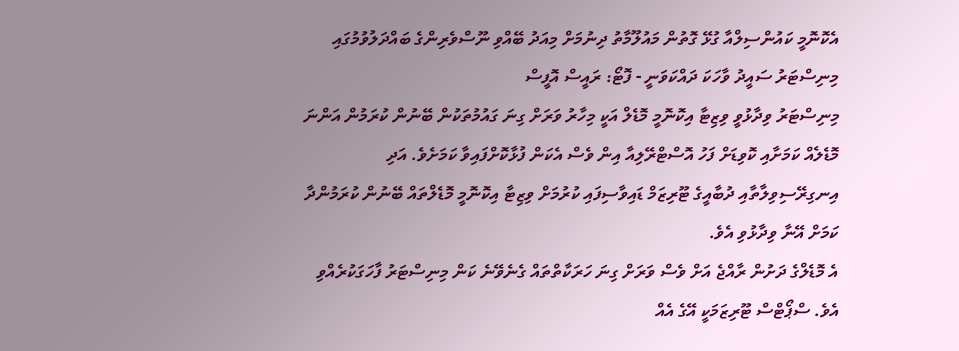އެކޮނޮމީ ކައުންސިލްއާ ގުޅޭ ގޮތުން މައުލޫމާތު ދިނުމަށް މިއަދު ބޭއްވި ނޫސްވެރިންގެ ބައްދަލުވުމުގައި މިނިސްޓަރު ސައީދު ވާހަކަ ދައްކަވަނީ - ފޮޓޯ: ރައީސް އޮފީސް
މިނިސްޓަރު ވިދާޅުވީ ވިޒިޓާ އިކޮނޮމީ މޮޑެލް އަކީ މިހާރު ވަރަށް ގިނަ ގައުމުތަކުން ބޭނުން ކުރަމުން އަންނަ މޮޑެލެއް ކަމަށާއި ކޮވިޑަށް ފަހު އޮސްޓްރޭލިއާ އިން ވެސް އެކަން ފުޅާކޮށްފައިވާ ކަމަށެވެ. އަދި އިނގިރޭސިވިލާތާއި ދުބާއީގެ ޓޫރިޒަމް ޑައިވާސިފައި ކުރުމަށް ވިޒިޓާ އިކޮނޮމީ މޮޑެލްތައް ބޭނުން ކުރަމުންދާ ކަމަށް އޭނާ ވިދާޅުވި އެވެ.
އެ މޮޑެލްގެ ދަށުން ރާއްޖެ އަށް ވެސް ވަރަށް ގިނަ ހަރަކާތްތައް ގެނެވޭނެ ކަން މިނިސްޓަރު ފާހަގަކުރެއްވި އެވެ. ސްޕޯޓްސް ޓޫރިޒަމަކީ އޭގެ އެއް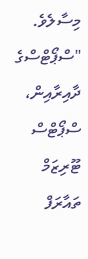މިސާލެވެ.
"ސްޕޯޓްސްގެ ދާއިރާއިން، ސްޕޯޓްސް ޓޫރިޒަމް ތައާރަފް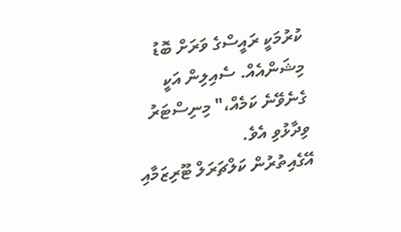ކުރުމަކީ ރައީސްގެ ވަރަށް ބޮޑު މިޝަންއެއް. ސެއިލިން އަކީ ގެނެވޭނެ ކަމެއް،" މިނިސްޓަރު ވިދާޅުވި އެވެ.
އޭގެއިތުރުން ކަލްޗަރަލް ޓޫރިޒަމާއި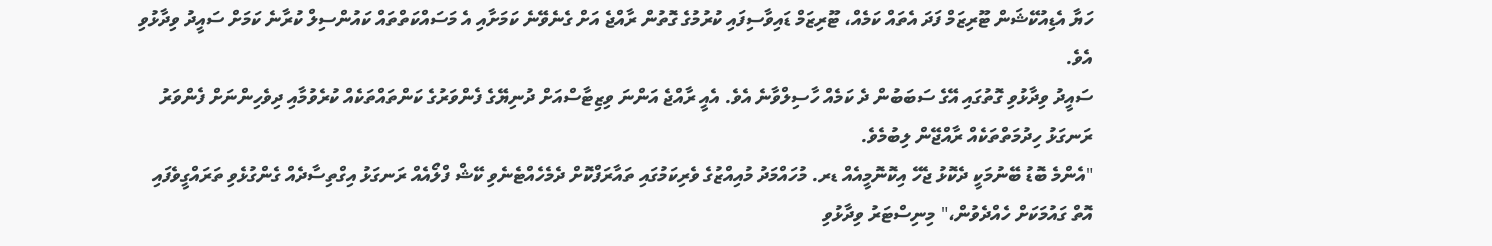ހަޔާ އެޑިއުކޭޝަން ޓޫރިޒަމް ފަދަ އެތައް ކަމެއް، ޓޫރިޒަމް ޑައިވާސިފައި ކުރުމުގެ ގޮތުން ރާއްޖެ އަށް ގެނެވޭނެ ކަމަށާއި އެ މަސައްކަތްތައް ކައުންސިލް ކުރާނެ ކަމަށް ސައީދު ވިދާޅުވި އެވެ.
ސައީދު ވިދާޅުވި ގޮތުގައި އޭގެ ސަބަބުން ދެ ކަމެއް ހާސިލްވާނެ އެވެ. އެއީ ރާއްޖެ އަންނަ ވިޒިޓާސްއަށް ދުނިޔޭގެ ފެންވަރުގެ ކަންތައްތަކެއް ކުރެވުމާއި ދިވެހިންނަށް ފެންވަރު ރަނގަޅު ހިދުމަތްތަކެއް ރާއްޖޭން ލިބުމެވެ.
"އެންމެ ބޮޑު ބޭނުމަކީ ދެކޮޅު ޖެހޭ އިކޮނޮމީއެއް ޑރ. މުހައްމަދު މުއިއްޒުގެ ވެރިކަމުގައި ތައާރަފްކޮށް ދެމެހެއްޓެނެވި ކޭޝް ފްލޯއެއް ރަނގަޅު އިގްތިސާދެއް ގެންގުޅެވި ތަރައްގީވެފައި އޮތް ގައުމަކަށް ހެއްދެވުން،" މިނިސްޓަރު ވިދާޅުވި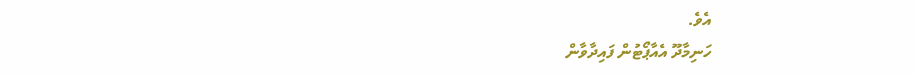އެވެ.
ހަނިމާދޫ އެއާޕޯޓުން ފައިދާވާން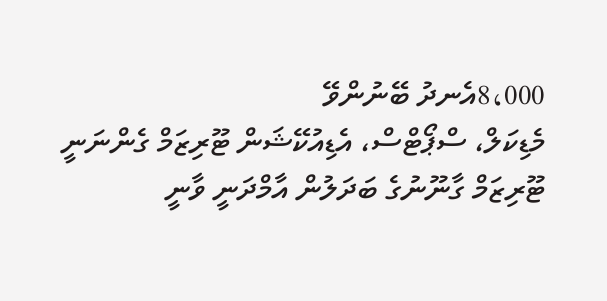8،000އެނދު ބޭނުންވޭ
މެޑިކަލް، ސްޕޯޓްސް، އެޑިއުކޭޝަން ޓޫރިޒަމް ގެންނަނީ
ޓޫރިޒަމް ގާނޫނުގެ ބަދަލުން އާމްދަނީ ވާނީ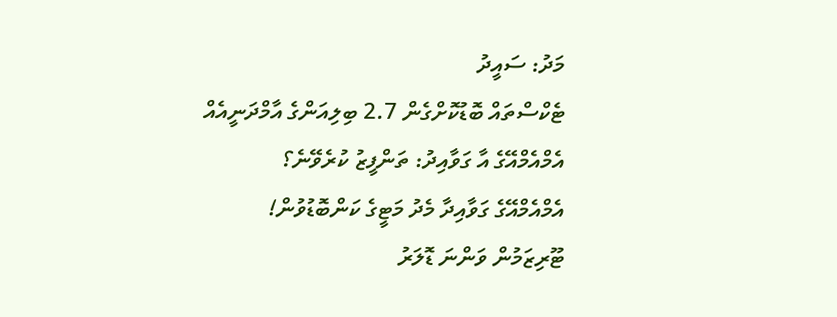މަދު: ސައީދު
ޓެކްސްތައް ބޮޑުކޮށްގެން 2.7 ބިލިއަންގެ އާމްދަނީއެއް
އެމްއެމްއޭގެ އާ ގަވާއިދު: ތަންފީޒު ކުރެވޭނެ؟
އެމްއެމްއޭގެ ގަވާއިދާ މެދު މަޓީގެ ކަންބޮޑުވުން!
ޓޫރިޒަމުން ވަންނަ ޑޮލަރު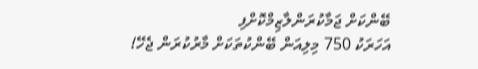ބޭންކަށް ޖަމާކުރަންލާޒިމްކޮށްފި
އަހަރަކު 750 މިލިއަން ބޭންކުތަކަށް މާރުކުރަން ޖެހޭ!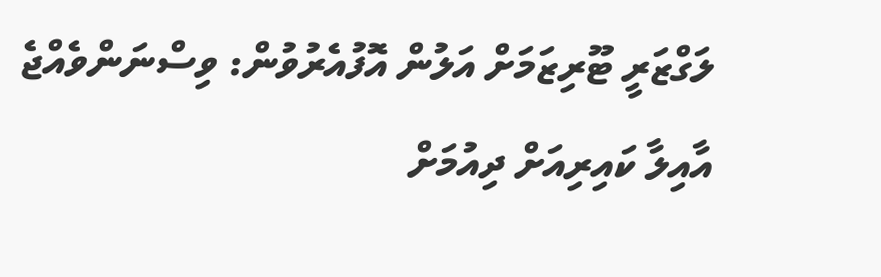ލަގްޒަރީ ޓޫރިޒަމަށް އަލުން އޮފުއެރުވުން: ވިސްނަންވެއްޖެ
އާއިލާ ކައިރިއަށް ދިއުމަށް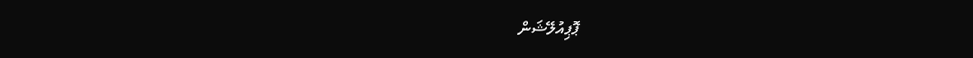ޕޮޕިއުލޭޝަން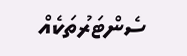ސެންޓަރުތަކެއް